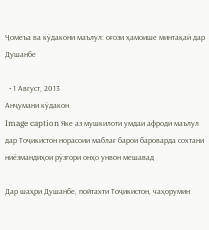Ҷомеъа ва кӯдакони маълул: оғози ҳамоише минтақаӣ дар Душанбе

  • 1 Август, 2013
Анҷумани кӯдакон
Image caption Яке аз мушкилоти умдаи афроди маълул дар Тоҷикистон норасоии маблағ барои бароварда сохтани ниёзмандиҳои рӯзгори онҳо унвон мешавад

Дар шаҳри Душанбе, пойтахти Тоҷикистон, чаҳорумин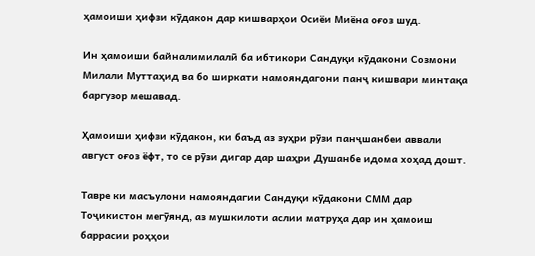ҳамоиши ҳифзи кӯдакон дар кишварҳои Осиёи Миёна оғоз шуд.

Ин ҳамоиши байналимилалӣ ба ибтикори Сандуқи кӯдакони Созмони Милали Муттаҳид ва бо ширкати намояндагони панҷ кишвари минтақа баргузор мешавад.

Ҳамоиши ҳифзи кӯдакон, ки баъд аз зуҳри рӯзи панҷшанбеи аввали август оғоз ёфт, то се рӯзи дигар дар шаҳри Душанбе идома хоҳад дошт.

Тавре ки масъулони намояндагии Сандуқи кӯдакони СММ дар Тоҷикистон мегӯянд, аз мушкилоти аслии матруҳа дар ин ҳамоиш баррасии роҳҳои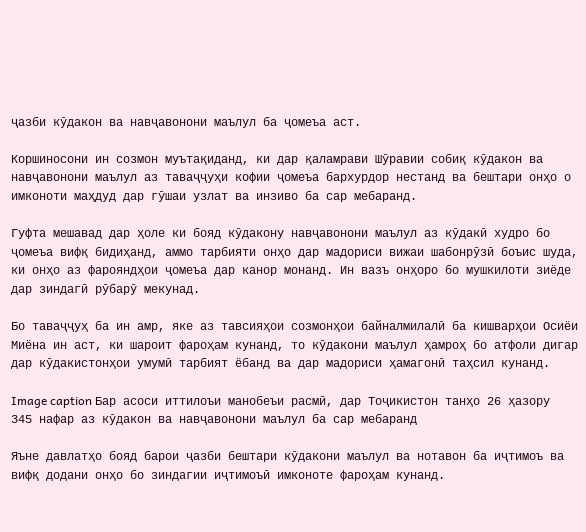ҷазби кӯдакон ва навҷавонони маълул ба ҷомеъа аст.

Коршиносони ин созмон муътақиданд, ки дар қаламрави Шӯравии собиқ кӯдакон ва навҷавонони маълул аз таваҷҷуҳи кофии ҷомеъа бархурдор нестанд ва бештари онҳо о имконоти маҳдуд дар гӯшаи узлат ва инзиво ба сар мебаранд.

Гуфта мешавад дар ҳоле ки бояд кӯдакону навҷавонони маълул аз кӯдакӣ худро бо ҷомеъа вифқ бидиҳанд, аммо тарбияти онҳо дар мадориси вижаи шабонрӯзӣ боъис шуда, ки онҳо аз фарояндҳои ҷомеъа дар канор монанд. Ин вазъ онҳоро бо мушкилоти зиёде дар зиндагӣ рӯбарӯ мекунад.

Бо таваҷҷуҳ ба ин амр, яке аз тавсияҳои созмонҳои байналмилалӣ ба кишварҳои Осиёи Миёна ин аст, ки шароит фароҳам кунанд, то кӯдакони маълул ҳамроҳ бо атфоли дигар дар кӯдакистонҳои умумӣ тарбият ёбанд ва дар мадориси ҳамагонӣ таҳсил кунанд.

Image caption Бар асоси иттилоъи манобеъи расмӣ, дар Тоҷикистон танҳо 26 ҳазору 345 нафар аз кӯдакон ва навҷавонони маълул ба сар мебаранд

Яъне давлатҳо бояд барои ҷазби бештари кӯдакони маълул ва нотавон ба иҷтимоъ ва вифқ додани онҳо бо зиндагии иҷтимоъӣ имконоте фароҳам кунанд.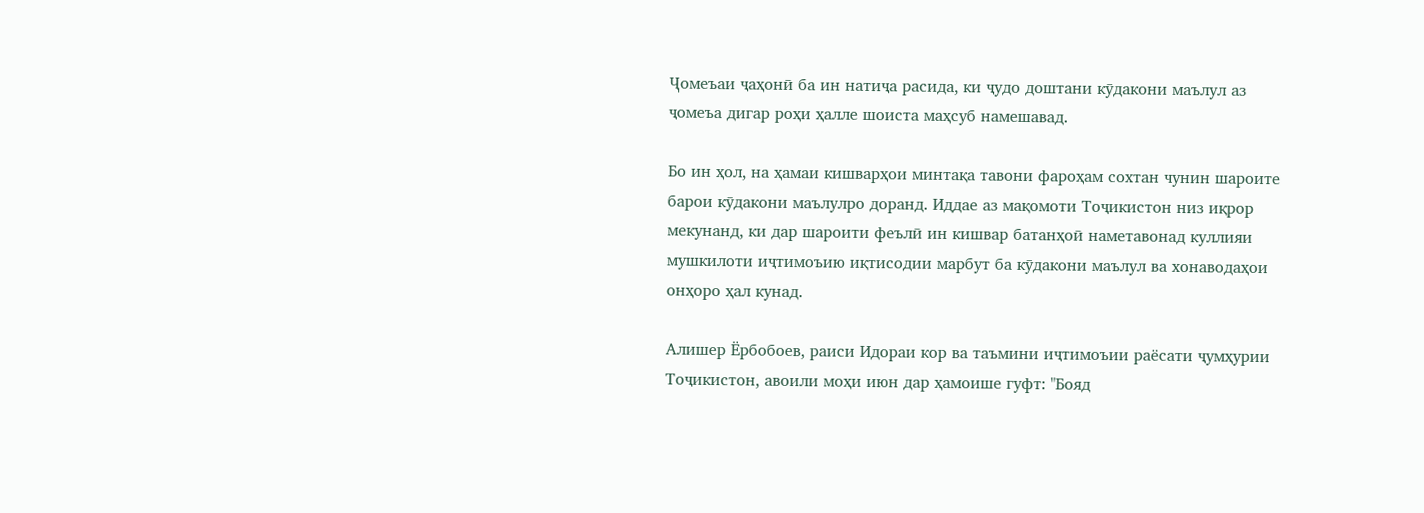Ҷомеъаи ҷаҳонӣ ба ин натиҷа расида, ки ҷудо доштани кӯдакони маълул аз ҷомеъа дигар роҳи ҳалле шоиста маҳсуб намешавад.

Бо ин ҳол, на ҳамаи кишварҳои минтақа тавони фароҳам сохтан чунин шароите барои кӯдакони маълулро доранд. Иддае аз мақомоти Тоҷикистон низ иқрор мекунанд, ки дар шароити феълӣ ин кишвар батанҳоӣ наметавонад куллияи мушкилоти иҷтимоъию иқтисодии марбут ба кӯдакони маълул ва хонаводаҳои онҳоро ҳал кунад.

Алишер Ёрбобоев, раиси Идораи кор ва таъмини иҷтимоъии раёсати ҷумҳурии Тоҷикистон, авоили моҳи июн дар ҳамоише гуфт: "Бояд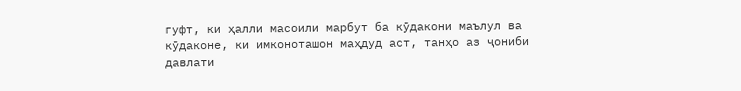гуфт, ки ҳалли масоили марбут ба кӯдакони маълул ва кӯдаконе, ки имконоташон маҳдуд аст, танҳо аз ҷониби давлати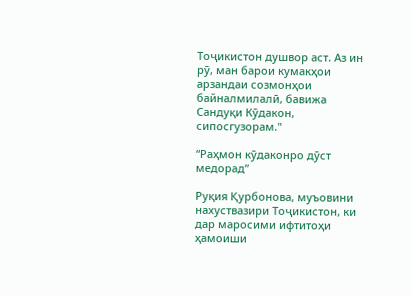Тоҷикистон душвор аст. Аз ин рӯ, ман барои кумакҳои арзандаи созмонҳои байналмилалӣ, бавижа Сандуқи Кӯдакон, сипосгузорам."

“Раҳмон кӯдаконро дӯст медорад”

Руқия Қурбонова, муъовини нахуствазири Тоҷикистон, ки дар маросими ифтитоҳи ҳамоиши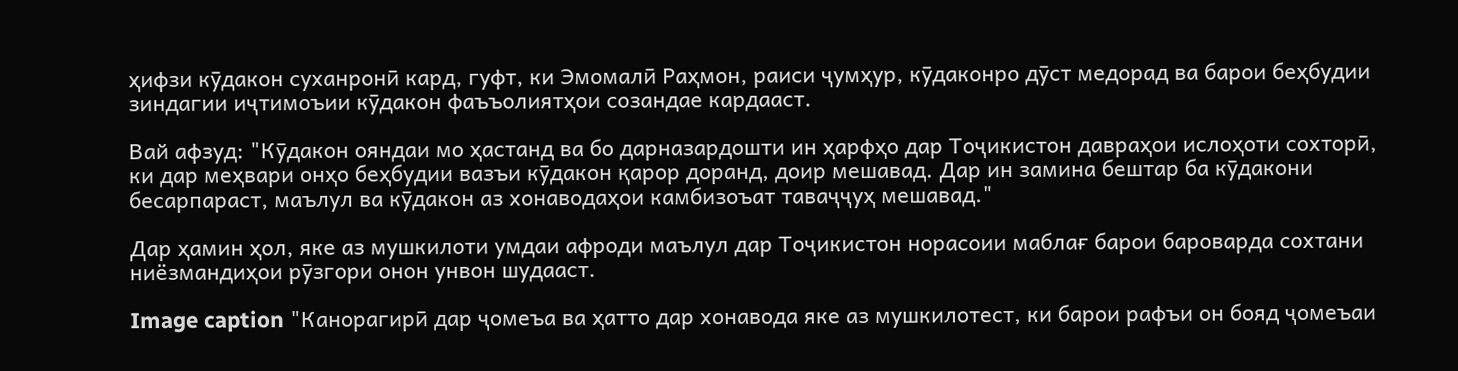ҳифзи кӯдакон суханронӣ кард, гуфт, ки Эмомалӣ Раҳмон, раиси ҷумҳур, кӯдаконро дӯст медорад ва барои беҳбудии зиндагии иҷтимоъии кӯдакон фаъъолиятҳои созандае кардааст.

Вай афзуд: "Кӯдакон ояндаи мо ҳастанд ва бо дарназардошти ин ҳарфҳо дар Тоҷикистон давраҳои ислоҳоти сохторӣ, ки дар меҳвари онҳо беҳбудии вазъи кӯдакон қарор доранд, доир мешавад. Дар ин замина бештар ба кӯдакони бесарпараст, маълул ва кӯдакон аз хонаводаҳои камбизоъат таваҷҷуҳ мешавад."

Дар ҳамин ҳол, яке аз мушкилоти умдаи афроди маълул дар Тоҷикистон норасоии маблағ барои бароварда сохтани ниёзмандиҳои рӯзгори онон унвон шудааст.

Image caption "Канорагирӣ дар ҷомеъа ва ҳатто дар хонавода яке аз мушкилотест, ки барои рафъи он бояд ҷомеъаи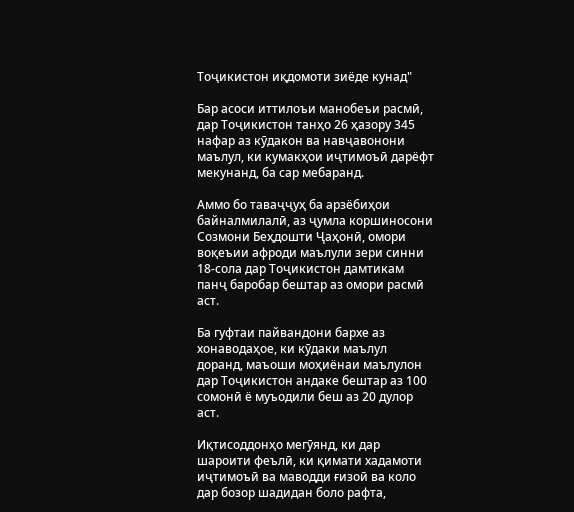Тоҷикистон иқдомоти зиёде кунад"

Бар асоси иттилоъи манобеъи расмӣ, дар Тоҷикистон танҳо 26 ҳазору 345 нафар аз кӯдакон ва навҷавонони маълул, ки кумакҳои иҷтимоъӣ дарёфт мекунанд, ба сар мебаранд.

Аммо бо таваҷҷуҳ ба арзёбиҳои байналмилалӣ, аз ҷумла коршиносони Созмони Беҳдошти Ҷаҳонӣ, омори воқеъии афроди маълули зери синни 18-сола дар Тоҷикистон дамтикам панҷ баробар бештар аз омори расмӣ аст.

Ба гуфтаи пайвандони бархе аз хонаводаҳое, ки кӯдаки маълул доранд, маъоши моҳиёнаи маълулон дар Тоҷикистон андаке бештар аз 100 сомонӣ ё муъодили беш аз 20 дулор аст.

Иқтисоддонҳо мегӯянд, ки дар шароити феълӣ, ки қимати хадамоти иҷтимоъӣ ва маводди ғизоӣ ва коло дар бозор шадидан боло рафта,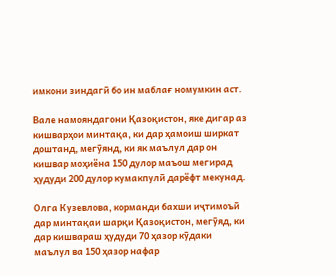имкони зиндагӣ бо ин маблағ номумкин аст.

Вале намояндагони Қазоқистон, яке дигар аз кишварҳои минтақа, ки дар ҳамоиш ширкат доштанд, мегӯянд, ки як маълул дар он кишвар моҳиёна 150 дулор маъош мегирад ҳудуди 200 дулор кумакпулӣ дарёфт мекунад.

Олга Кузевлова, корманди бахши иҷтимоъӣ дар минтақаи шарқи Қазоқистон, мегӯяд, ки дар кишвараш ҳудуди 70 ҳазор кӯдаки маълул ва 150 ҳазор нафар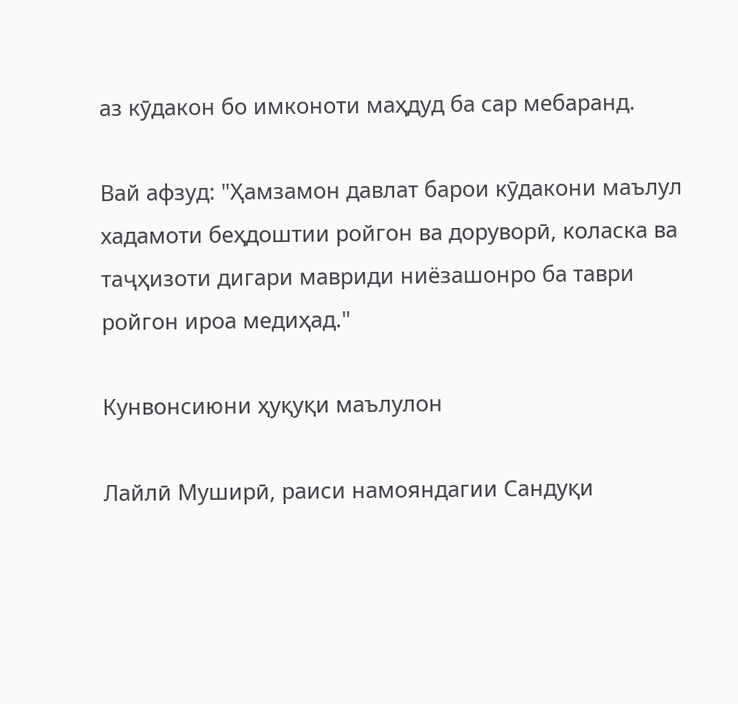аз кӯдакон бо имконоти маҳдуд ба сар мебаранд.

Вай афзуд: "Ҳамзамон давлат барои кӯдакони маълул хадамоти беҳдоштии ройгон ва доруворӣ, коласка ва таҷҳизоти дигари мавриди ниёзашонро ба таври ройгон ироа медиҳад."

Кунвонсиюни ҳуқуқи маълулон

Лайлӣ Муширӣ, раиси намояндагии Сандуқи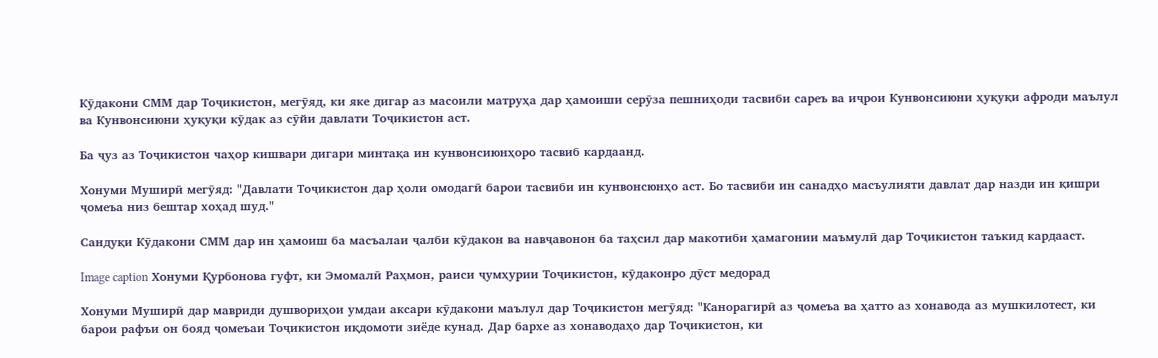Кӯдакони СММ дар Тоҷикистон, мегӯяд, ки яке дигар аз масоили матруҳа дар ҳамоиши серӯза пешниҳоди тасвиби сареъ ва иҷрои Кунвонсиюни ҳуқуқи афроди маълул ва Кунвонсиюни ҳуқуқи кӯдак аз сӯйи давлати Тоҷикистон аст.

Ба ҷуз аз Тоҷикистон чаҳор кишвари дигари минтақа ин кунвонсиюнҳоро тасвиб кардаанд.

Хонуми Муширӣ мегӯяд: "Давлати Тоҷикистон дар ҳоли омодагӣ барои тасвиби ин кунвонсюнҳо аст. Бо тасвиби ин санадҳо масъулияти давлат дар назди ин қишри ҷомеъа низ бештар хоҳад шуд."

Сандуқи Кӯдакони СММ дар ин ҳамоиш ба масъалаи ҷалби кӯдакон ва навҷавонон ба таҳсил дар макотиби ҳамагонии маъмулӣ дар Тоҷикистон таъкид кардааст.

Image caption Хонуми Қурбонова гуфт, ки Эмомалӣ Раҳмон, раиси ҷумҳурии Тоҷикистон, кӯдаконро дӯст медорад

Хонуми Муширӣ дар мавриди душвориҳои умдаи аксари кӯдакони маълул дар Тоҷикистон мегӯяд: "Канорагирӣ аз ҷомеъа ва ҳатто аз хонавода аз мушкилотест, ки барои рафъи он бояд ҷомеъаи Тоҷикистон иқдомоти зиёде кунад. Дар бархе аз хонаводаҳо дар Тоҷикистон, ки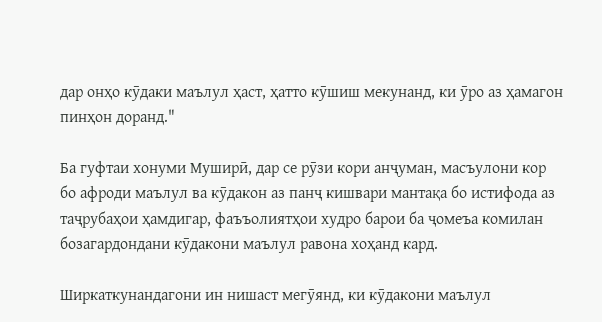дар онҳо кӯдаки маълул ҳаст, ҳатто кӯшиш мекунанд, ки ӯро аз ҳамагон пинҳон доранд."

Ба гуфтаи хонуми Муширӣ, дар се рӯзи кори анҷуман, масъулони кор бо афроди маълул ва кӯдакон аз панҷ кишвари мантақа бо истифода аз таҷрубаҳои ҳамдигар, фаъъолиятҳои худро барои ба ҷомеъа комилан бозагардондани кӯдакони маълул равона хоҳанд кард.

Ширкаткунандагони ин нишаст мегӯянд, ки кӯдакони маълул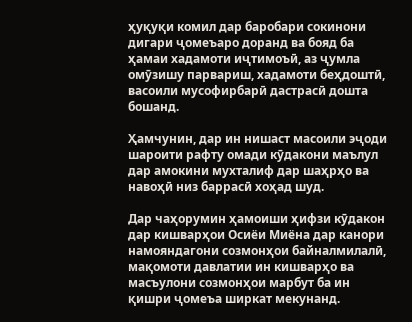ҳуқуқи комил дар баробари сокинони дигари ҷомеъаро доранд ва бояд ба ҳамаи хадамоти иҷтимоъӣ, аз ҷумла омӯзишу парвариш, хадамоти беҳдоштӣ, васоили мусофирбарӣ дастрасӣ дошта бошанд.

Ҳамчунин, дар ин нишаст масоили эҷоди шароити рафту омади кӯдакони маълул дар амокини мухталиф дар шаҳрҳо ва навоҳӣ низ баррасӣ хоҳад шуд.

Дар чаҳорумин ҳамоиши ҳифзи кӯдакон дар кишварҳои Осиёи Миёна дар канори намояндагони созмонҳои байналмилалӣ, мақомоти давлатии ин кишварҳо ва масъулони созмонҳои марбут ба ин қишри ҷомеъа ширкат мекунанд.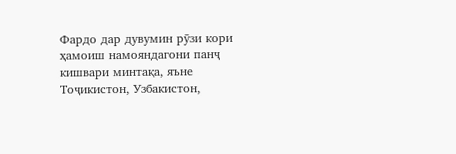Фардо дар дувумин рӯзи кори ҳамоиш намояндагони панҷ кишвари минтақа, яъне Тоҷикистон, Узбакистон,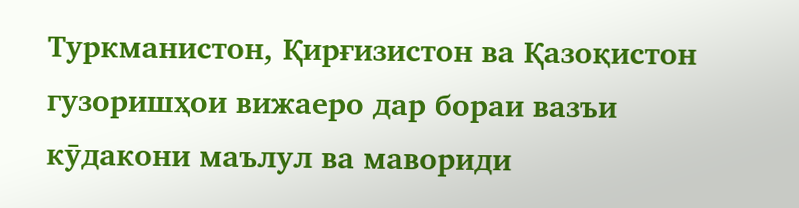Туркманистон, Қирғизистон ва Қазоқистон гузоришҳои вижаеро дар бораи вазъи кӯдакони маълул ва мавориди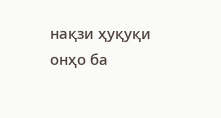нақзи ҳуқуқи онҳо ба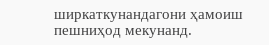ширкаткунандагони ҳамоиш пешниҳод мекунанд.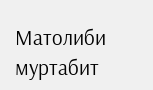Матолиби муртабит